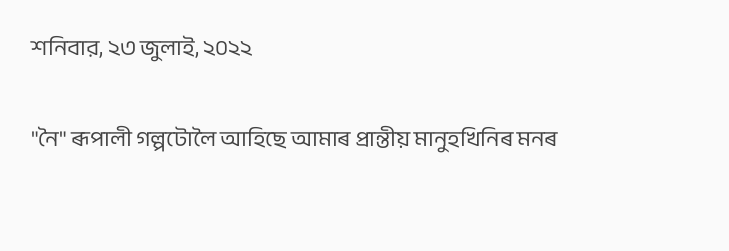শনিবার, ২৩ জুলাই, ২০২২

"নৈ" ৰূপালী গল্পটোলৈ আহিছে আমাৰ প্ৰান্তীয় মানুহখিনিৰ মনৰ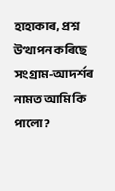হাহাকাৰ, প্ৰশ্ন উত্থাপন কৰিছে সংগ্ৰাম-আদৰ্শৰ নামত আমি কি পালো ?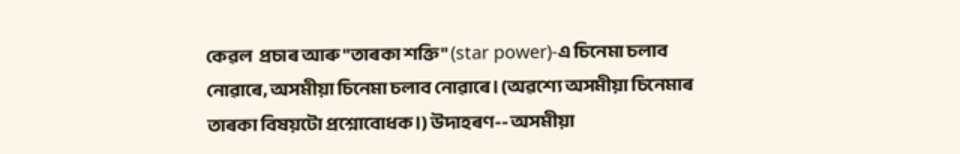কেৱল  প্ৰচাৰ আৰু "তাৰকা শক্তি" (star power)-এ চিনেমা চলাব নোৱাৰে, অসমীয়া চিনেমা চলাব নোৱাৰে। (অৱশ্যে অসমীয়া চিনেমাৰ তাৰকা বিষয়টো প্ৰশ্নোবোধক।) উদাহৰণ-- অসমীয়া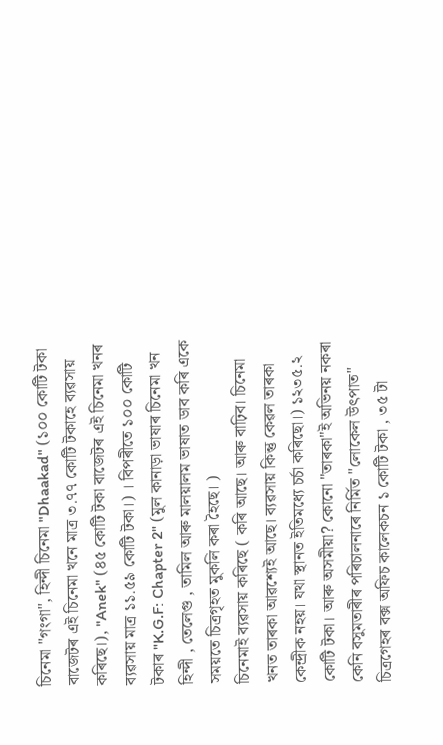চিনেমা "গংগা", হিন্দী চিনেমা "Dhaakad" (১০০ কোটি টকা বাজেটৰ এই চিনেমা খনে মাত্ৰ ৩.৭৭ কোটি টকাহে ব্যৱসায় কৰিছে।), "Anek" (৪৫ কোটি টকা বাজেটৰ এই চিনেমা খনৰ ব্যৱসায় মাত্ৰ ১১.৫৯ কোটি টকা।) । বিপৰীতে ১০০ কোটি টকাৰ "K.G.F: Chapter 2" (মুল কানাড়া ভাষাৰ চিনেমা খন হিন্দী , তেলেগু , তামিল আৰু মালয়ালম ভাষাত ডাব কৰি একে সময়তে চিত্ৰগৃহত মুকলি কৰা হৈছে। )
চিনেমাই ব্যৱসায় কৰিছে ( কৰি আছে। আৰু বাঢ়িব। চিনেমা খনত তাৰকা আৱশ্যেই আছে। ব্যৱসায় কিন্তু কেৱল তাৰকা কেন্দ্ৰীক নহয়। যথা স্থানত ইতিমধ্যে চৰ্চা কৰিছো।) ১২৩৫.২ কোটি টকা। আৰু অসমীয়া? কোনো "তাৰকা"ই অভিনয় নকৰা কেনি বসুমতাৰীৰ পৰিচালনাৰে নিৰ্মিত "লোকেল উৎপাত" চিত্ৰগেহৰ বক্স অফিচ কালেকচন ১ কোটি টকা , ৩৫ টা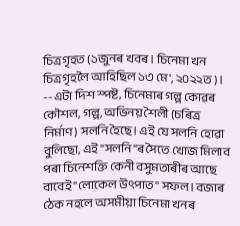চিত্ৰগৃহত (১জুনৰ খবৰ। চিনেমা খন চিত্ৰগৃহলৈ আহিছিল ১৩ মে', ২০২২ত)। --এটা দিশ স্পষ্ট, চিনেমাৰ গল্প কোৱৰ কৌশল, গল্প, অভিনয় শৈলী (চৰিত্ৰ নিৰ্মাণ) সলনি হৈছে। এই যে সলনি হোৱা বুলিছো, এই "সলনি"ৰ সৈতে খোজ মিলাব পৰা চিনেশক্তি কেনী বসুমতাৰীৰ আছে বাবেই "লোকেল উৎপাত" সফল। বজাৰ ঠেক নহলে অসমীয়া চিনেমা খনৰ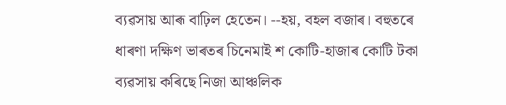ব্যৱসায় আৰূ বাঢ়িল হেতেন। --হয়, বহল বজাৰ। বহুতৰে ধাৰণা দক্ষিণ ভাৰতৰ চিনেমাই শ কোটি-হাজাৰ কোটি টকা ব্যৱসায় কৰিছে নিজা আঞ্চলিক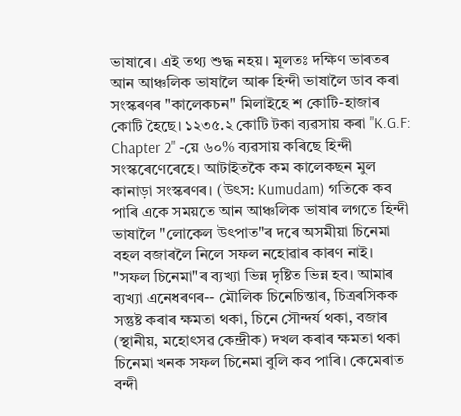ভাষাৰে। এই তথ্য শুদ্ধ নহয়। মূলতঃ দক্ষিণ ভাৰতৰ আন আঞ্চলিক ভাষালৈ আৰু হিন্দী ভাষালৈ ডাব কৰা সংস্কৰণৰ "কালেকচন" মিলাইহে শ কোটি-হাজাৰ কোটি হৈছে। ১২৩৫.২ কোটি টকা ব্যৱসায় কৰা "K.G.F: Chapter 2" -য়ে ৬০% ব্যৱসায় কৰিছে হিন্দী সংস্কৰেণেৰেহে। আটাইতকৈ কম কালেকছন মুল কানাড়া সংস্কৰণৰ। (উৎস: Kumudam) গতিকে কব পাৰি একে সময়তে আন আঞ্চলিক ভাষাৰ লগতে হিন্দী ভাষালৈ "লোকেল উৎপাত"ৰ দৰে অসমীয়া চিনেমা বহল বজাৰলৈ নিলে সফল নহোৱাৰ কাৰণ নাই।
"সফল চিনেমা"ৰ ব্যখ্যা ভিন্ন দৃষ্টিত ভিন্ন হব। আমাৰ ব্যখ্যা এনেধৰণৰ-- মৌলিক চিনেচিন্তাৰ, চিত্ৰৰসিকক সন্তুষ্ট কৰাৰ ক্ষমতা থকা, চিনে সৌন্দৰ্য থকা, বজাৰ (স্থানীয়, মহোৎসৱ কেন্দ্ৰীক) দখল কৰাৰ ক্ষমতা থকা চিনেমা খনক সফল চিনেমা বুলি কব পাৰি। কেমেৰাত বন্দী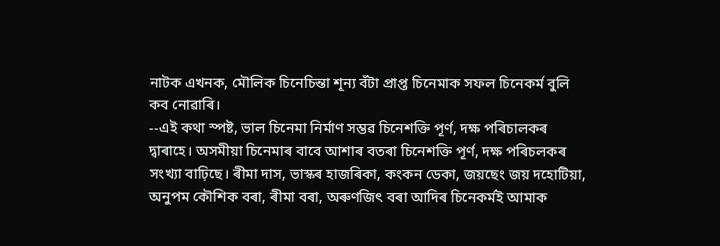নাটক এখনক, মৌলিক চিনেচিন্তা শূন্য বঁটা প্ৰাপ্ত চিনেমাক সফল চিনেকৰ্ম বুলি কব নোৱাৰি।
--এই কথা স্পষ্ট, ভাল চিনেমা নিৰ্মাণ সম্ভৱ চিনেশক্তি পূৰ্ণ, দক্ষ পৰিচালকৰ দ্বাৰাহে। অসমীয়া চিনেমাৰ বাবে আশাৰ বতৰা চিনেশক্তি পূৰ্ণ, দক্ষ পৰিচলকৰ সংখ্যা বাঢ়িছে। ৰীমা দাস, ভাস্কৰ হাজৰিকা, কংকন ডেকা, জয়ছেং জয় দহোটিয়া, অনুপম কৌশিক বৰা, ৰীমা বৰা, অৰুণজিৎ বৰা আদিৰ চিনেকৰ্মই আমাক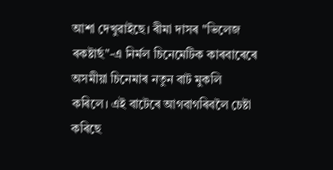আশা দেখুৱাইছে। ৰীমা দাসৰ "ভিলেজ ৰকষ্টাৰ্ছ"-এ নিৰ্মল চিনেমেটিক কাৰবাৰেৰে অসমীয়া চিনেমাৰ নতুন বাট মুকলি কৰিলে। এই বাটেৰে আগবাগৰিবলৈ চেষ্টা কৰিছে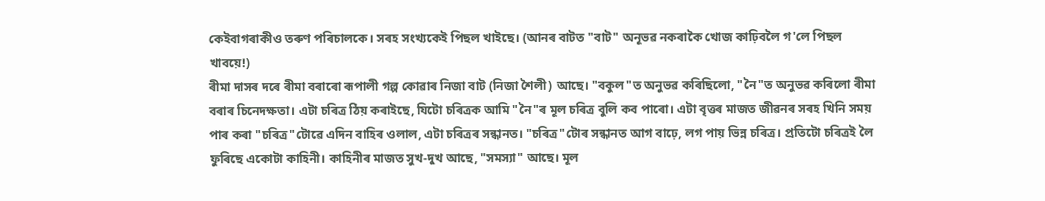কেইবাগৰাকীও তৰুণ পৰিচালকে। সৰহ সংখ্যকেই পিছল খাইছে। (আনৰ বাটত "বাট" অনূভৱ নকৰাকৈ খোজ কাঢ়িবলৈ গ'লে পিছল খাবয়ে!)
ৰীমা দাসৰ দৰে ৰীমা বৰাৰো ৰূপালী গল্প কোৱাৰ নিজা বাট (নিজা শৈলী) আছে। "বকুল"ত অনুভৱ কৰিছিলো, "নৈ"ত অনুভৱ কৰিলো ৰীমা বৰাৰ চিনেদক্ষতা। এটা চৰিত্ৰ ঠিয় কৰাইছে, যিটো চৰিত্ৰক আমি "নৈ"ৰ মূল চৰিত্ৰ বুলি কব পাৰো। এটা বৃত্তৰ মাজত জীৱনৰ সৰহ খিনি সময় পাৰ কৰা "চৰিত্ৰ"টোৱে এদিন বাহিৰ ওলাল, এটা চৰিত্ৰৰ সন্ধানত। "চৰিত্ৰ"টোৰ সন্ধানত আগ বাঢ়ে, লগ পায় ভিন্ন চৰিত্ৰ। প্ৰতিটো চৰিত্ৰই লৈ ফুৰিছে একোটা কাহিনী। কাহিনীৰ মাজত সুখ-দুখ আছে, "সমস্যা" আছে। মূল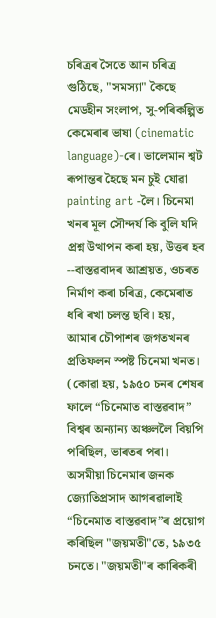চৰিত্ৰৰ সৈতে আন চৰিত্ৰ গুঠিছে, "সমস্যা" কৈছে মেডহীন সংলাপ, সু-পৰিকল্পিত কেমেৰাৰ ভাষা (cinematic language)-ৰে। ভালেমান শ্বট ৰূপান্তৰ হৈছে মন চুই যোৱা painting art -লৈ। চিনেমা খনৰ মূল সৌন্দৰ্য কি বুলি যদি প্ৰশ্ন উত্থাপন কৰা হয়, উত্তৰ হব --বাস্তৱবাদৰ আশ্ৰয়ত, ওচৰত নিৰ্মাণ কৰা চৰিত্ৰ, কেমেৰাত ধৰি ৰখা চলন্ত ছবি। হয়,  আমাৰ চৌপাশৰ জগতখনৰ প্ৰতিফলন স্পষ্ট চিনেমা খনত। (কোৱা হয়, ১৯৫০ চনৰ শেষৰ ফালে “চিনেমাত বাস্তৱবাদ” বিশ্বৰ অন্যান্য অঞ্চললৈ বিয়পি পৰিছিল, ভাৰতৰ পৰা। অসমীয়া চিনেমাৰ জনক জ্যোতিপ্ৰসাদ আগৰৱালাই “চিনেমাত বাস্তৱবাদ”ৰ প্ৰয়োগ কৰিছিল "জয়মতী"তে, ১৯৩৫ চনতে। "জয়মতী"ৰ কাৰিকৰী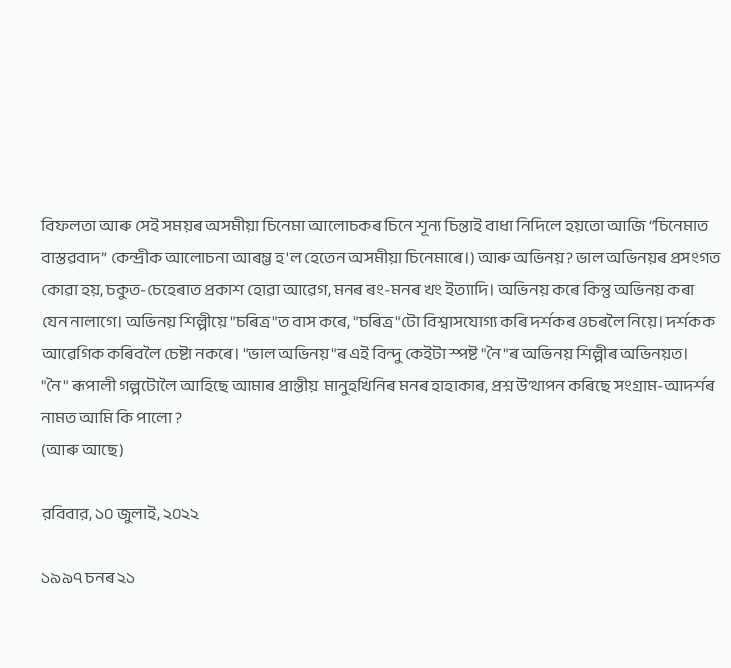বিফলতা আৰু সেই সময়ৰ অসমীয়া চিনেমা আলোচকৰ চিনে শূন্য চিন্তাই বাধা নিদিলে হয়তো আজি “চিনেমাত বাস্তৱবাদ” কেন্দ্ৰীক আলোচনা আৰম্ভ হ'ল হেতেন অসমীয়া চিনেমাৰে।) আৰু অভিনয়? ভাল অভিনয়ৰ প্ৰসংগত কোৱা হয়, চকুত-চেহেৰাত প্ৰকাশ হোৱা আৱেগ, মনৰ ৰং-মনৰ খং ইত্যাদি। অভিনয় কৰে কিন্তু অভিনয় কৰা যেন নালাগে। অভিনয় শিল্পীয়ে "চৰিত্ৰ"ত বাস কৰে, "চৰিত্ৰ"টো বিশ্বাসযোগ্য কৰি দৰ্শকৰ ওচৰলৈ নিয়ে। দৰ্শকক আৱেগিক কৰিবলৈ চেষ্টা নকৰে। "ভাল অভিনয়"ৰ এই বিন্দু কেইটা স্পষ্ট "নৈ"ৰ অভিনয় শিল্পীৰ অভিনয়ত।
"নৈ" ৰূপালী গল্পটোলৈ আহিছে আমাৰ প্ৰান্তীয়  মানুহখিনিৰ মনৰ হাহাকাৰ, প্ৰশ্ন উত্থাপন কৰিছে সংগ্ৰাম-আদৰ্শৰ নামত আমি কি পালো ?
(আৰু আছে)

রবিবার, ১০ জুলাই, ২০২২

১৯৯৭ চনৰ ২১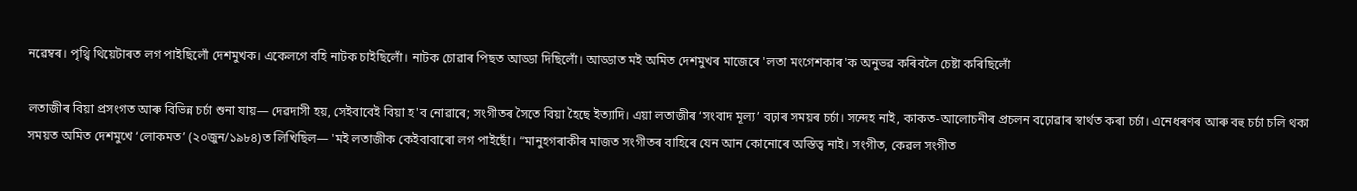নৱেম্বৰ। পৃথ্বি থিয়েটাৰত লগ পাইছিলোঁ দেশমুখক। একেলগে বহি নাটক চাইছিলোঁ। নাটক চোৱাৰ পিছত আড্ডা দিছিলোঁ। আড্ডাত মই অমিত দেশমুখৰ মাজেৰে 'লতা মংগেশকাৰ'ক অনুভৱ কৰিবলৈ চেষ্টা কৰিছিলোঁ

লতাজীৰ বিয়া প্ৰসংগত আৰু বিভিন্ন চর্চা শুনা যায়— দেৱদাসী হয়, সেইবাবেই বিয়া হ'ব নোৱাৰে; সংগীতৰ সৈতে বিয়া হৈছে ইত্যাদি। এয়া লতাজীৰ ‘সংবাদ মূল্য’ বঢ়াৰ সময়ৰ চৰ্চা। সন্দেহ নাই, কাকত-আলোচনীৰ প্ৰচলন বঢ়োৱাৰ স্বাৰ্থত কৰা চৰ্চা। এনেধৰণৰ আৰু বহু চর্চা চলি থকা সময়ত অমিত দেশমুখে ‘লোকমত’ (২০জুন/১৯৮৪)ত লিখিছিল— 'মই লতাজীক কেইবাবাৰো লগ পাইছোঁ। “মানুহগৰাকীৰ মাজত সংগীতৰ বাহিৰে যেন আন কোনোৰে অস্তিত্ব নাই। সংগীত, কেৱল সংগীত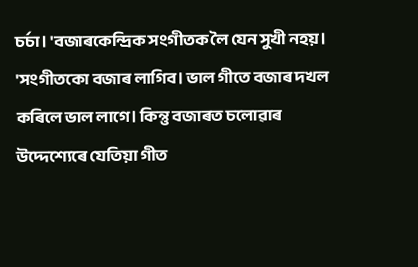চর্চা। 'বজাৰকেন্দ্ৰিক সংগীতক লৈ যেন সুখী নহয়। 'সংগীতকো বজাৰ লাগিব। ভাল গীতে বজাৰ দখল কৰিলে ভাল লাগে। কিন্তু বজাৰত চলোৱাৰ উদ্দেশ্যেৰে যেতিয়া গীত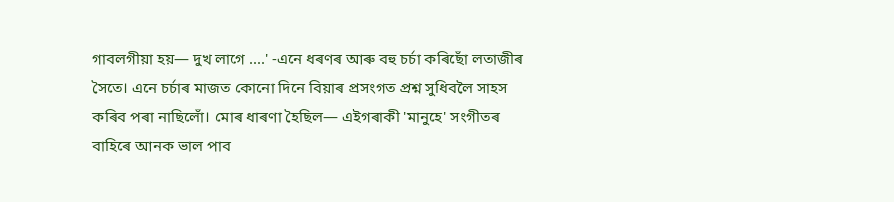গাবলগীয়া হয়— দুখ লাগে ....' -এনে ধৰণৰ আৰু বহু চৰ্চা কৰিছোঁ লতাজীৰ সৈতে। এনে চৰ্চাৰ মাজত কোনো দিনে বিয়াৰ প্ৰসংগত প্রশ্ন সুধিবলৈ সাহস কৰিব পৰা নাছিলোঁ। মোৰ ধাৰণা হৈছিল— এইগৰাকী 'মানুহে' সংগীতৰ বাহিৰে আনক ভাল পাব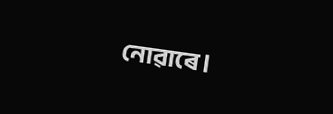নোৱাৰে।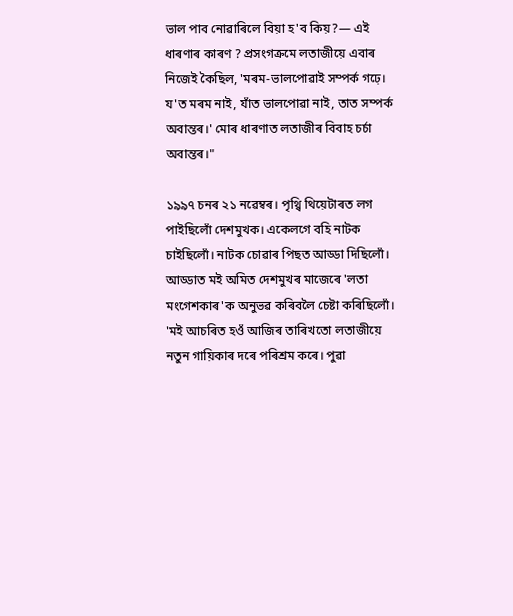ভাল পাব নোৱাৰিলে বিয়া হ'ব কিয়?— এই ধাৰণাৰ কাৰণ ? প্ৰসংগক্ৰমে লতাজীয়ে এবাৰ নিজেই কৈছিল, 'মৰম-ভালপোৱাই সম্পর্ক গঢ়ে। য'ত মৰম নাই, যাঁত ভালপোৱা নাই, তাত সম্পৰ্ক অবান্তৰ।' মোৰ ধাৰণাত লতাজীৰ বিবাহ চর্চা অবান্তৰ।"

১৯৯৭ চনৰ ২১ নৱেম্বৰ। পৃথ্বি থিয়েটাৰত লগ পাইছিলোঁ দেশমুখক। একেলগে বহি নাটক চাইছিলোঁ। নাটক চোৱাৰ পিছত আড্ডা দিছিলোঁ। আড্ডাত মই অমিত দেশমুখৰ মাজেৰে 'লতা মংগেশকাৰ'ক অনুভৱ কৰিবলৈ চেষ্টা কৰিছিলোঁ। 'মই আচৰিত হওঁ আজিৰ তাৰিখতো লতাজীয়ে নতুন গায়িকাৰ দৰে পৰিশ্ৰম কৰে। পুৱা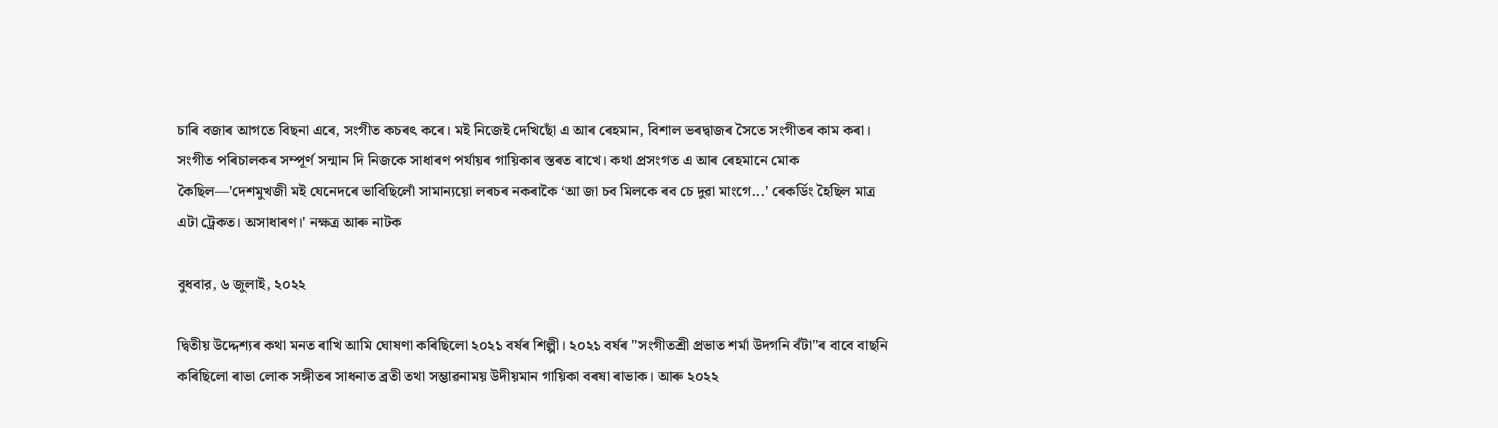চাৰি বজাৰ আগতে বিছনা এৰে, সংগীত কচৰৎ কৰে। মই নিজেই দেখিছোঁ এ আৰ ৰেহমান, বিশাল ভৰদ্বাজৰ সৈতে সংগীতৰ কাম কৰা। সংগীত পৰিচালকৰ সম্পূর্ণ সন্মান দি নিজকে সাধাৰণ পৰ্যায়ৰ গায়িকাৰ স্তৰত ৰাখে। কথা প্ৰসংগত এ আৰ ৰেহমানে মোক কৈছিল—'দেশমুখজী মই যেনেদৰে ভাবিছিলোঁ সামান্যয়ো লৰচৰ নকৰাকৈ ‘আ জা চব মিলকে ৰব চে দুৱা মাংগে...' ৰেকৰ্ডিং হৈছিল মাত্ৰ এটা ট্রেকত। অসাধাৰণ।' নক্ষত্ৰ আৰু নাটক

বুধবার, ৬ জুলাই, ২০২২

দ্বিতীয় উদ্দেশ্যৰ কথা মনত ৰাখি আমি ঘোষণা কৰিছিলো ২০২১ বৰ্ষৰ শিল্পী। ২০২১ বৰ্ষৰ "সংগীতশ্ৰী প্ৰভাত শৰ্মা উদগনি বঁটা"ৰ বাবে বাছনি কৰিছিলো ৰাভা লোক সঙ্গীতৰ সাধনাত ব্ৰতী তথা সম্ভাৱনাময় উদীয়মান গায়িকা বৰষা ৰাভাক। আৰু ২০২২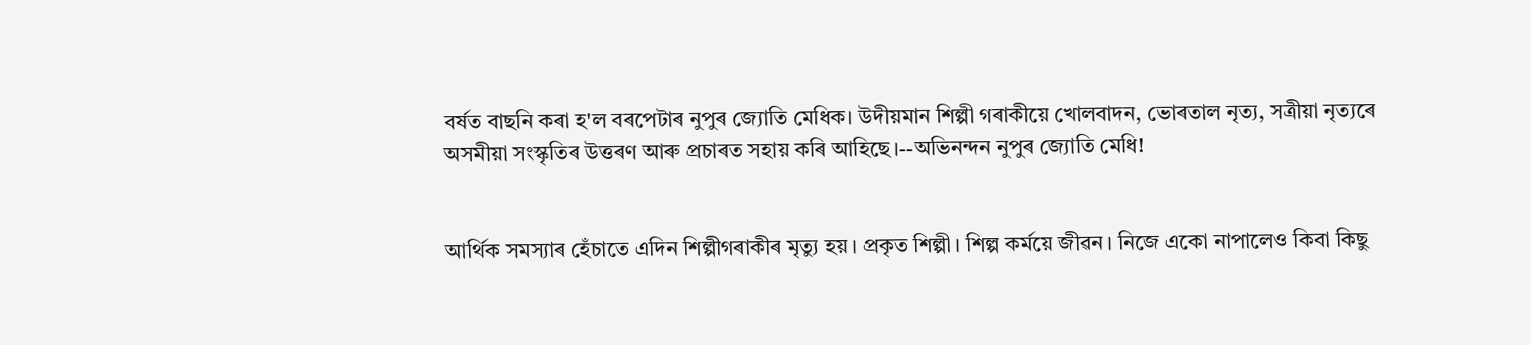বৰ্ষত বাছনি কৰা হ'ল বৰপেটাৰ নুপুৰ জ্যোতি মেধিক। উদীয়মান শিল্পী গৰাকীয়ে খোলবাদন, ভোৰতাল নৃত্য, সত্ৰীয়া নৃত্যৰে অসমীয়া সংস্কৃতিৰ উত্তৰণ আৰু প্ৰচাৰত সহায় কৰি আহিছে।--অভিনন্দন নুপুৰ জ্যোতি মেধি!


আর্থিক সমস্যাৰ হেঁচাতে এদিন শিল্পীগৰাকীৰ মৃত্যু হয়। প্ৰকৃত শিল্পী। শিল্প কৰ্ময়ে জীৱন। নিজে একো নাপালেও কিবা কিছু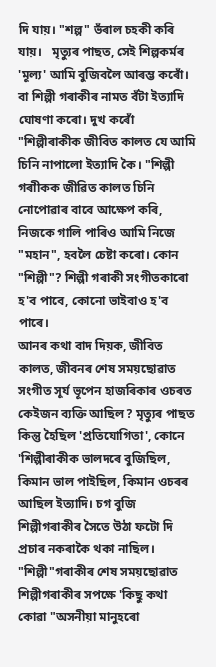দি যায়। "শল্প" ভঁৰাল চহকী কৰি যায়।   মৃত্যুৰ পাছত, সেই শিল্পকৰ্মৰ 'মূল্য' আমি বুজিবলৈ আৰম্ভ কৰোঁ। বা শিল্পী গৰাকীৰ নামত বঁটা ইত্যাদি ঘোষণা কৰো। দুখ কৰোঁ "শিল্পীৰাকীক জীবিত কালত যে আমি চিনি নাপালো ইত্যাদি কৈ। "শিল্পী গৰাীকক জীৱিত কালত চিনি নোপোৱাৰ বাবে আক্ষেপ কৰি, নিজকে গালি পাৰিও আমি নিজে "মহান", হবলৈ চেষ্টা কৰো। কোন "শিল্পী"? শিল্পী গৰাকী সংগীতকাৰো হ'ব পাবে, কোনো ভাইবাও হ'ব পাৰে।
আনৰ কথা বাদ দিয়ক, জীবিত কালত, জীবনৰ শেষ সময়ছোৱাত সংগীত সূর্য ভূপেন হাজৰিকাৰ ওচৰত কেইজন ব্যক্তি আছিল? মৃত্যুৰ পাছত কিন্তু হৈছিল 'প্রতিযোগিতা', কোনে 'শিল্পীৰাকীক ভালদৰে বুজিছিল, কিমান ভাল পাইছিল, কিমান ওচৰৰ আছিল ইত্যাদি। চগ বুজি শিল্পীগৰাকীৰ সৈতে উঠা ফটো দি প্ৰচাৰ নকৰাকৈ থকা নাছিল। "শিল্পী"গৰাকীৰ শেষ সময়ছোৱাত শিল্পীগৰাকীৰ সপক্ষে 'কিছু কথা কোৱা "অসনীয়া মানুহৰো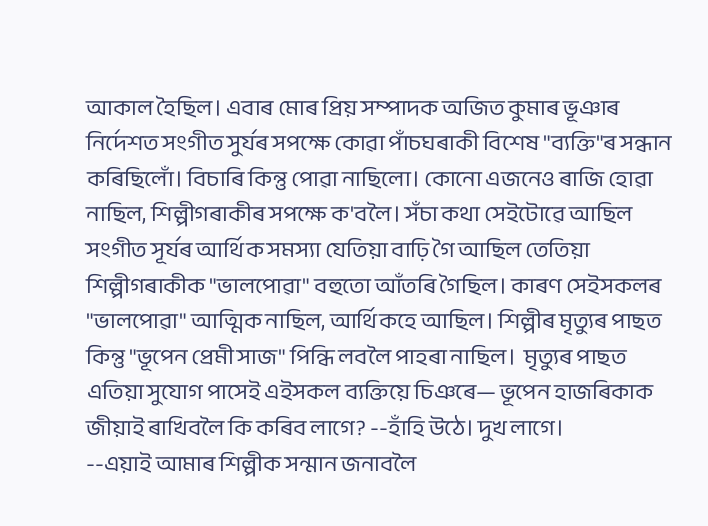আকাল হৈছিল। এবাৰ মোৰ প্ৰিয় সম্পাদক অজিত কুমাৰ ভূঞাৰ নিৰ্দেশত সংগীত সুৰ্যৰ সপক্ষে কোৱা পাঁচঘৰাকী বিশেষ "ব্যক্তি"ৰ সন্ধান কৰিছিলোঁ। বিচাৰি কিন্তু পোৱা নাছিলো। কোনো এজনেও ৰাজি হোৱা নাছিল, শিল্পীগৰাকীৰ সপক্ষে ক'বলৈ। সঁচা কথা সেইটোৱে আছিল সংগীত সূৰ্যৰ আর্থিক সমস্যা যেতিয়া বাঢ়ি গৈ আছিল তেতিয়া শিল্পীগৰাকীক "ভালপোৱা" বহুতো আঁতৰি গৈছিল। কাৰণ সেইসকলৰ "ভালপোৱা" আত্মিক নাছিল, আৰ্থিকহে আছিল। শিল্পীৰ মৃত্যুৰ পাছত কিন্তু "ভূপেন প্ৰেমী সাজ" পিন্ধি লবলৈ পাহৰা নাছিল।  মৃত্যুৰ পাছত এতিয়া সুযোগ পাসেই এইসকল ব্যক্তিয়ে চিঞৰে— ভূপেন হাজৰিকাক জীয়াই ৰাখিবলৈ কি কৰিব লাগে? --হাঁহি উঠে। দুখ লাগে।
--এয়াই আমাৰ শিল্পীক সন্মান জনাবলৈ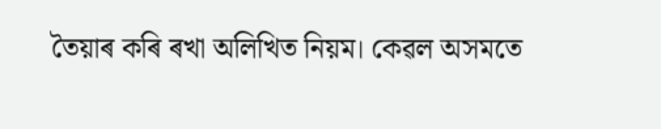তৈয়াৰ কৰি ৰখা অলিখিত নিয়ম। কেৱল অসমতে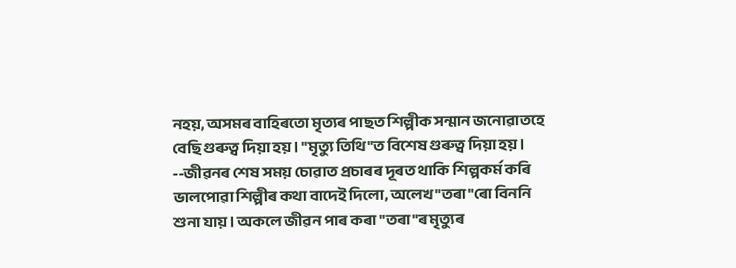নহয়, অসমৰ বাহিৰতো মৃত্যৰ পাছত শিল্পীক সন্মান জনোৱাতহে বেছি গুৰুত্ব দিয়া হয়। "মৃত্যু তিথি"ত বিশেষ গুৰুত্ব দিয়া হয়।
--জীৱনৰ শেষ সময় চোৱাত প্ৰচাৰৰ দূৰত থাকি শিল্পকৰ্ম কৰি ভালপোৱা শিল্পীৰ কথা বাদেই দিলো, অলেখ "তৰা"ৰো বিননি শুনা যায়। অকলে জীৱন পাৰ কৰা "তৰা"ৰ মৃত্যুৰ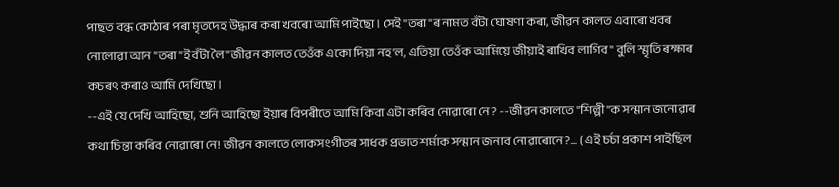পাছত বন্ধ কোঠাৰ পৰা মৃতদেহ উদ্ধাৰ কৰা খবৰো আমি পাইছো। সেই "তৰা"ৰ নামত বঁটা ঘোষণা কৰা, জীৱন কালত এবাৰো খবৰ নোলোৱা আন "তৰা"ই বঁটা লৈ "জীৱন কালত তেওঁক একো দিয়া নহ'ল, এতিয়া তেওঁক আমিয়ে জীয়াই ৰাখিব লাগিব" বুলি স্মৃতি ৰক্ষাৰ কচৰৎ কৰাও আমি দেখিছো।
--এই যে দেখি আহিছো, শুনি আহিছো ইয়াৰ বিপৰীতে আমি কিবা এটা কৰিব নোৱাৰো নে? --জীৱন কালতে "শিল্পী"ক সন্মান জনোৱাৰ কথা চিন্তা কৰিব নোৱাৰো নে! জীৱন কালতে লোকসংগীতৰ সাধক প্ৰভাত শৰ্মাক সন্মান জনাব নোৱাৰোনে?... ( এই চৰ্চা প্ৰকাশ পাইছিল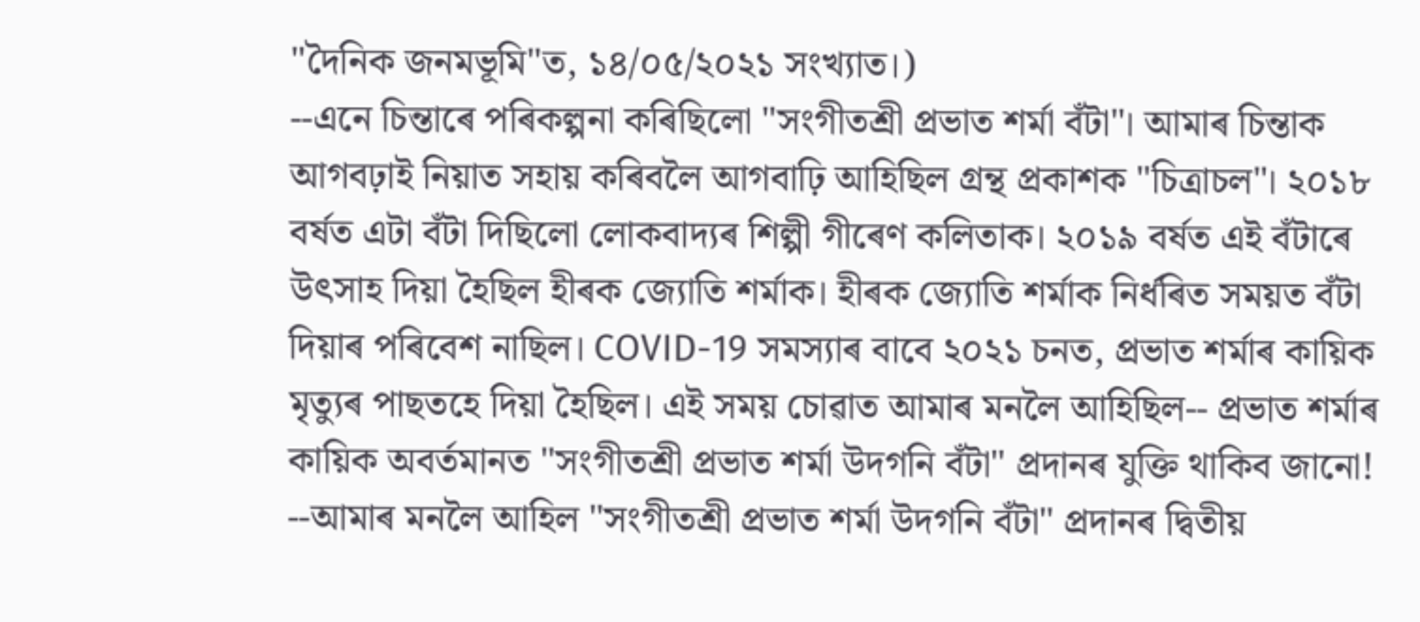"দৈনিক জনমভূমি"ত, ১৪/০৫/২০২১ সংখ্যাত।)
--এনে চিন্তাৰে পৰিকল্পনা কৰিছিলো "সংগীতশ্ৰী প্ৰভাত শৰ্মা বঁটা"। আমাৰ চিন্তাক আগবঢ়াই নিয়াত সহায় কৰিবলৈ আগবাঢ়ি আহিছিল গ্ৰন্থ প্ৰকাশক "চিত্ৰাচল"। ২০১৮ বৰ্ষত এটা বঁটা দিছিলো লোকবাদ্যৰ শিল্পী গীৰেণ কলিতাক। ২০১৯ বৰ্ষত এই বঁটাৰে উৎসাহ দিয়া হৈছিল হীৰক জ্যোতি শৰ্মাক। হীৰক জ্যোতি শৰ্মাক নিৰ্ধৰিত সময়ত বঁটা দিয়াৰ পৰিবেশ নাছিল। COVID-19 সমস্যাৰ বাবে ২০২১ চনত, প্ৰভাত শৰ্মাৰ কায়িক মৃত্যুৰ পাছতহে দিয়া হৈছিল। এই সময় চোৱাত আমাৰ মনলৈ আহিছিল-- প্ৰভাত শৰ্মাৰ কায়িক অবৰ্তমানত "সংগীতশ্ৰী প্ৰভাত শৰ্মা উদগনি বঁটা" প্ৰদানৰ যুক্তি থাকিব জানো!
--আমাৰ মনলৈ আহিল "সংগীতশ্ৰী প্ৰভাত শৰ্মা উদগনি বঁটা" প্ৰদানৰ দ্বিতীয়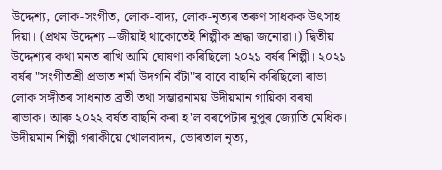উদ্দেশ্য, লোক-সংগীত, লোক-বাদ্য, লোক-নৃত্যৰ তৰুণ সাধকক উৎসাহ দিয়া। (প্ৰথম উদ্দেশ্য --জীয়াই থাকোতেই শিল্পীক শ্ৰদ্ধা জনোৱা।) দ্বিতীয় উদ্দেশ্যৰ কথা মনত ৰাখি আমি ঘোষণা কৰিছিলো ২০২১ বৰ্ষৰ শিল্পী। ২০২১ বৰ্ষৰ "সংগীতশ্ৰী প্ৰভাত শৰ্মা উদগনি বঁটা"ৰ বাবে বাছনি কৰিছিলো ৰাভা লোক সঙ্গীতৰ সাধনাত ব্ৰতী তথা সম্ভাৱনাময় উদীয়মান গায়িকা বৰষা ৰাভাক। আৰু ২০২২ বৰ্ষত বাছনি কৰা হ'ল বৰপেটাৰ নুপুৰ জ্যোতি মেধিক। উদীয়মান শিল্পী গৰাকীয়ে খোলবাদন, ভোৰতাল নৃত্য,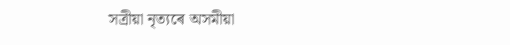সত্ৰীয়া নৃত্যৰে অসমীয়া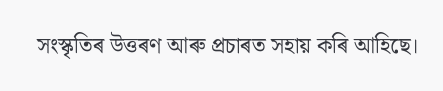সংস্কৃতিৰ উত্তৰণ আৰু প্ৰচাৰত সহায় কৰি আহিছে।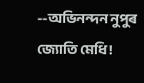--অভিনন্দন নুপুৰ জ্যোতি মেধি!